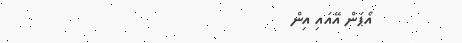އޯޕަން އޭއައި އިން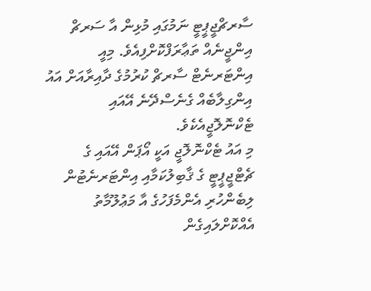ސާރޗްޖީޕީޓީ ނަމުގައި މުޅިން އާ ސަރޗް އިންޖީނެއް ތަޢާރަފްކޮށްފިއެވެ. މިއީ އިންޓަރނެޓް ސާރޗް ކުރުމުގެ ދާއިރާއަށް އައު އިންގިލާބެއް ގެނެސްދޭނެ އޭއައި ޓެކްނޮލޮޖީއެކެވެ.
މި އައު ޓެކްނޮލޮޖީ އަކީ އޯޕަން އޭއައި ގެ ޗެޓްޖީޕީޓީ ގެ ޤާބިލުކަމާއި އިންޓަރނެޓުން ލިބެންހުރި އެންމެފަހުގެ އާ މަޢުލޫމާތު އެއްކޮށްލައިގެން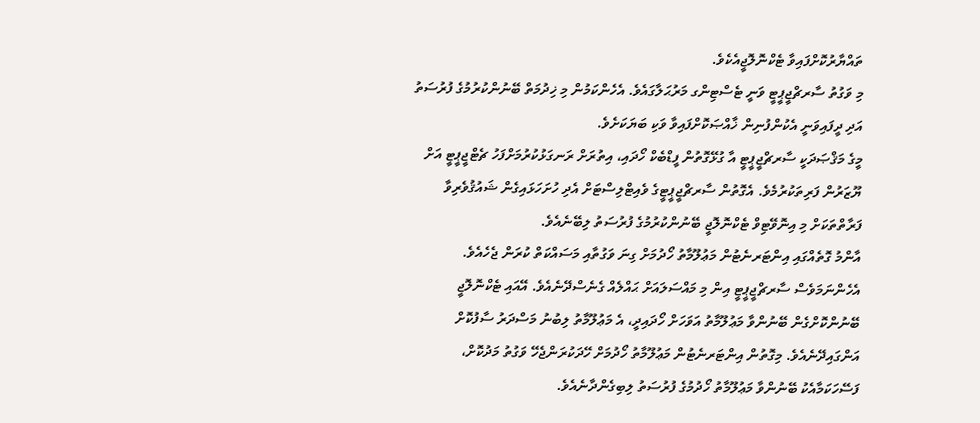ތައްޔާރުކޮށްފައިވާ ޓެކްނޮލޮޖީއެކެވެ.
މި ވަގުތު ސާރޗްޖީޕީޓީ ވަނީ ޓެސްޓިންގ މަރުޙަލާގައެވެ. އެހެންކަމުން މި ޚިދުމަތް ބޭނުންކުރުމުގެ ފުރުސަތު އަދި ދީފައިވަނީ އެކުންފުނިން ޚާއްޞަކޮށްފައިވާ ވަކި ބަޔަކަށެވެ.
މީގެ މަޤްޞަދަކީ ސާރޗްޖީޕީޓީ އާ ގުޅޭގޮތުން ފީޑްބެކް ހޯދައި، އިތުރަށް ރަނގަޅުކުރުމަށްފަހު ޗެޓްޖީޕީޓީ އަށް ޔޫޒަރުން ފަރިތަކުރުމެވެ. އެގޮތުން ސާރޗްޖީޕީޓީގެ ވެއިޓްލިސްޓަށް އެދި ހުށަހަޅައިގެން ޝައުޤުވެރިވާ ފަރާތްތަކަށް މި އިނޮވޭޓިވް ޓެކްނޮލޮޖީ ބޭނުންކުރުމުގެ ފުރުސަތު ލިބޭނެއެވެ.
އާންމު ގޮތެއްގައި އިންޓަރނެޓުން މަޢުލޫމާތު ހޯދުމަށް ގިނަ ވަގުތާއި މަސައްކަތް ކުރަން ޖެހެއެވެ. އެހެންނަމަވެސް ސާރޗްޖީޕީޓީ އިން މި މައްސަލައަށް ޙައްލެއް ގެނެސްދޭނެއެވެ. އޭއައި ޓެކްނޮލޮޖީ ބޭނުންކޮށްގެން ބޭނުންވާ މަޢުލޫމާތު އަވަހަށް ހޯދައިދީ، އެ މަޢުލޫމާތު ލިބުނު މަސްދަރު ސާފުކޮށް އަންގައިދޭނެއެވެ. މިގޮތުން އިންޓަރނެޓުން މަޢުލޫމާތު ހޯދުމަށް ހޭދަކުރަންޖެހޭ ވަގުތު މަދުކޮށް، ފަސޭހަކަމާއެކު ބޭނުންވާ މަޢުލޫމާތު ހޯދުމުގެ ފުރުސަތު ލިބިގެންދާނެއެވެ.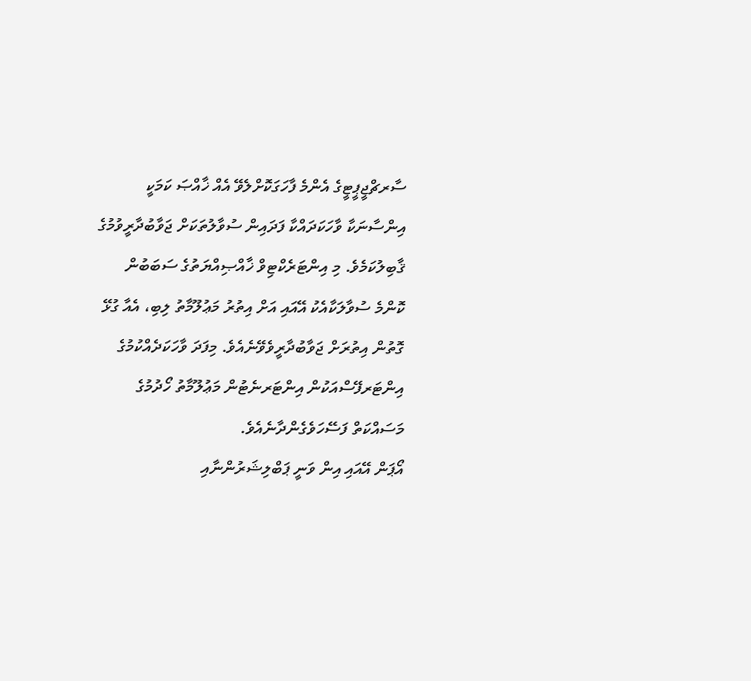ސާރޗްޖީޕީޓީގެ އެންމެ ފާހަގަކޮށްލެވޭ އެއް ޚާއްޞަ ކަމަކީ އިންސާނަކާ ވާހަކަދައްކާ ފަދައިން ސުވާލުތަކަށް ޖަވާބުދާރީވުމުގެ ޤާބިލުކަމެވެ. މި އިންޓަރެކްޓިވް ޚާއްޞިއްޔަތުގެ ސަބަބުން ކޮންމެ ސުވާލަކާއެކު އޭއައި އަށް އިތުރު މަޢުލޫމާތު ލިބި، އެއާ ގުޅޭ ގޮތުން އިތުރަށް ޖަވާބުދާރީވެވޭނެއެވެ. މިފަދަ ވާހަކަދެއްކުމުގެ އިންޓަރފޭސްއަކުން އިންޓަރނެޓުން މަޢުލޫމާތު ހޯދުމުގެ މަސައްކަތް ފަސޭހަވެގެންދާނެއެވެ.
އޯޕަން އޭއައި އިން ވަނީ ޕަބްލިޝަރުންނާއި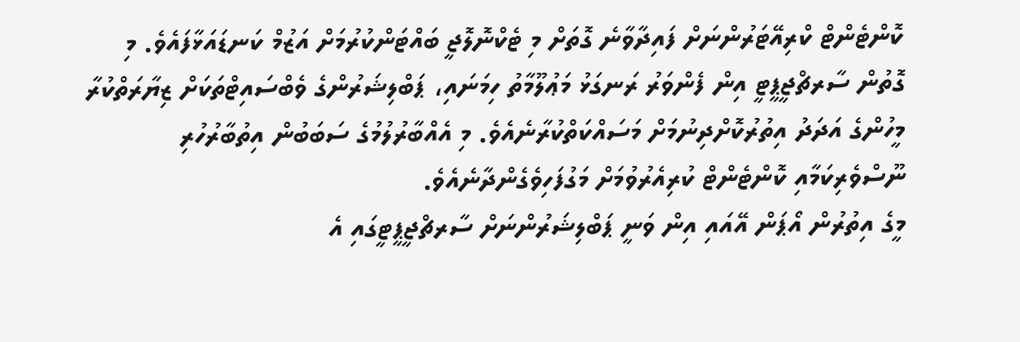ކޮންޓެންޓް ކްރިއޭޓަރުންނަށް ފައިދާވާނެ ގޮތަށް މި ޓެކްނޮލޮޖީ ބައްޓަންކުރުމަށް އަޒުމް ކަނޑައަޅާފައެވެ. މި ގޮތުން ސާރޗްޖީޕީޓީ އިން ފެންވަރު ރަނގަޅު މަޢުލޫމާތު ހިމަނައި، ޕަބްލިޝަރުންގެ ވެބްސައިޓްތަކަށް ޒިޔާރަތްކުރާ މީހުންގެ އަދަދު އިތުރުކޮށްދިނުމަށް މަސައްކަތްކުރާނެއެވެ. މި އެއްބާރުލުމުގެ ސަބަބުން އިތުބާރުހުރި ނޫސްވެރިކަމާއި ކޮންޓެންޓް ކުރިއެރުވުމަށް މަގުފަހިވެގެންދާނެއެވެ.
މީގެ އިތުރުން އޯޕަން އޭއައި އިން ވަނީ ޕަބްލިޝަރުންނަށް ސާރޗްޖީޕީޓީގައި އެ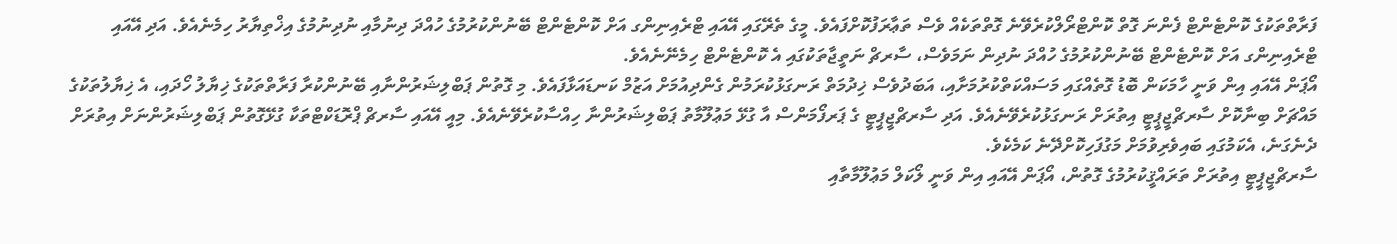ފަރާތްތަކުގެ ކޮންޓެންޓް ފެންނަ ގޮތް ކޮންޓްރޯލްކުރެވޭނެ ގޮތްތަކެއް ވެސް ތަޢާރަފުކޮށްފައެވެ. މީގެ ތެރޭގައި އޭއައި ޓްރެއިނިންގ އަށް ކޮންޓެންޓް ބޭނުންކުރުމުގެ ހުއްދަ ދިނުމާއި ނުދިނުމުގެ އިޚްތިޔާރު ހިމެނެއެވެ. އަދި އޭއައި ޓްރެއިނިންގ އަށް ކޮންޓެންޓް ބޭނުންކުރުމުގެ ހުއްދަ ނުދިން ނަމަވެސް، ސާރޗް ނަތީޖާތަކުގައި އެ ކޮންޓެންޓް ހިމެނޭނެއެވެ.
އޯޕަން އޭއައި އިން ވަނީ ހާމަކަން ބޮޑު ގޮތެއްގައި މަސައްކަތްކުރުމަށާއި، އަބަދުވެސް ޚިދުމަތް ރަނގަޅުކުރަމުން ގެންދިއުމަށް އަޒުމް ކަނޑައަޅާފައެވެ. މި ގޮތުން ޕަބްލިޝަރުންނާއި ބޭނުންކުރާ ފަރާތްތަކުގެ ޚިޔާލު ހޯދައި، އެ ޚިޔާލުތަކުގެ މައްޗަށް ބިނާކޮށް ސާރޗްޖީޕީޓީ އިތުރަށް ރަނގަޅުކުރެވޭނެއެވެ. އަދި ސާރޗްޖީޕީޓީ ގެ ޕަރފޯމަންސް އާ ގުޅޭ މަޢުލޫމާތު ޕަބްލިޝަރުންނާ ހިއްސާކުރެވޭނެއެވެ. މިއީ އޭއައި ސާރޗް ޕްރޮޑަކްޓްތަކާ ގުޅޭގޮތުން ޕަބްލިޝަރުންނަށް އިތުރަށް ދެނެގަނެ، އެކަމުގައި ބައިވެރިވުމަށް މަގުފަހިކޮށްދޭނެ ކަމެކެވެ.
ސާރޗްޖީޕީޓީ އިތުރަށް ތަރައްޤީކުރުމުގެ ގޮތުން، އޯޕަން އޭއައި އިން ވަނީ ލޯކަލް މަޢުލޫމާތާއި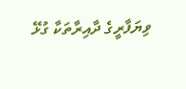ވިޔަފާރީގެ ދާއިރާތަކާ ގުޅޭ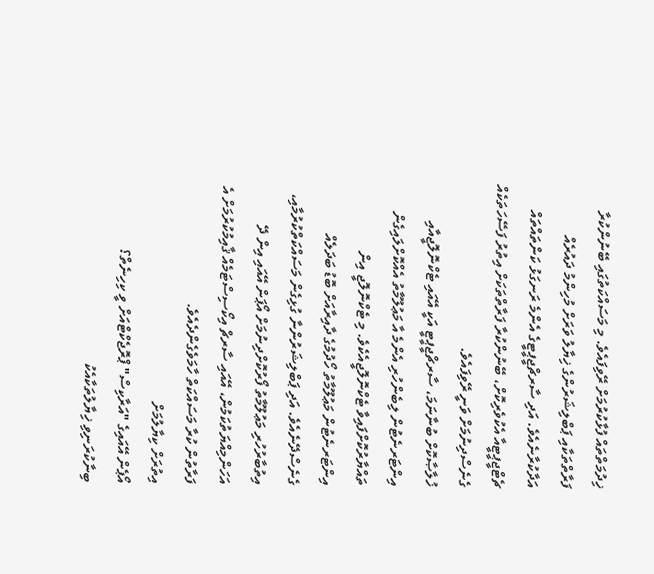ޚިދުމަތްތައް ފުޅާކުރުމަށް ރޭވިފައެވެ. މި މަސައްކަތުގައި ބޭނުންކުރާ ފަރާތްތަކާއި ޕަބްލިޝަރުންގެ ޚިޔާލު ވަރަށް މުހިންމު ދައުރެއް އަދާކުރާނެއެވެ. އަދި ސާރޗްޖީޕީޓީގެ އެންމެ ރަނގަޅު ކަންތައްތައް ޗެޓްޖީޕީޓީއާ އެކުވެރިކޮށް، ބޭނުންކުރާ ފަރާތްތަކަށް އިތުރު ފަސޭހަތަކެއް ގެނެސްދިނުމަށް ވަނީ ރޭވިފައެވެ.
ޚުލާޞާކޮށް ބުނާނަމަ، ސާރޗްޖީޕީޓީ އަކީ އޭއައި ޓެކްނޮލޮޖީއާއި އިންޓަރނެޓުން ލިބެންހުރި އެންމެ އާ މަޢުލޫމާތު އެއްކޮށްލައިގެން ތައްޔާރުކޮށްފައިވާ ޓެކްނޮލޮޖީއެކެވެ. މި ޓެކްނޮލޮޖީ އިން އިންޓަރނެޓުން މަޢުލޫމާތު ހޯދުމުގެ ދާއިރާއަށް ބޮޑު ބަދަލެއް ގެނެސްދޭނެއެވެ. އަދި ޕަބްލިޝަރުންނާ ގުޅިގެން މަސައްކަތްކުރުމާއި، އިތުބާރުހުރި މަޢުލޫމާތު ފޯރުކޮށްދިނުމަށް އޯޕަން އޭއައި އިން ދޭ އަހަންމިއްޔަތުކަމުން، އޭއައި ސާރޗް އިކޯސިސްޓަމެއް ޤާއިމުކުރުމަށް އެ ފަރާތުން ކުރާ މަސައްކަތް ހާމަވެގެންދެއެވެ.
އިތުރަށް ކިޔާލުމަށް
އޯޕެން އޭއައިގެ "އަރާކިސް" ޕްރޮޖެކްޓްއަށް ވީ ކިހިނެތް؟
ބިނާކުރަނިވި ޚިޔާލުތަކާއެކު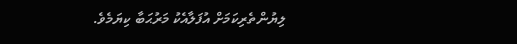ލިޔުންތެރިކަމަށް އުފަލާއެކު މަރުޙަބާ ކިޔަމެވެ.